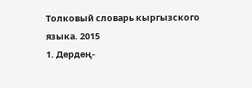Толковый словарь кыргызского языка. 2015
1. Дердең-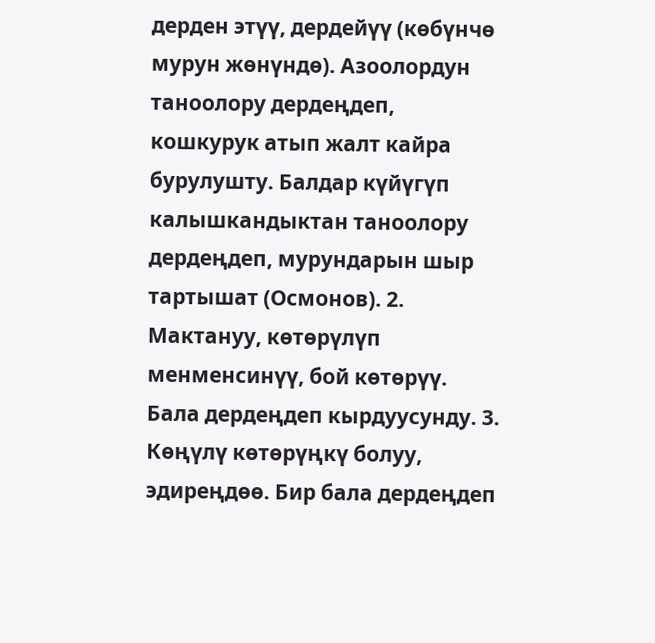дерден этүү, дердейүү (көбүнчө мурун жөнүндө). Азоолордун таноолору дердеңдеп, кошкурук атып жалт кайра бурулушту. Балдар күйүгүп калышкандыктан таноолору дердеңдеп, мурундарын шыр тартышат (Осмонов). 2. Мактануу, көтөрүлүп менменсинүү, бой көтөрүү. Бала дердеңдеп кырдуусунду. 3. Көңүлү көтөрүңкү болуу, эдиреңдөө. Бир бала дердеңдеп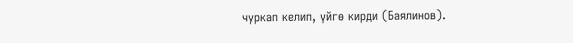чуркап келип, үйгө кирди (Баялинов).